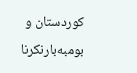كوردستان و بومبه‌بارنكرنا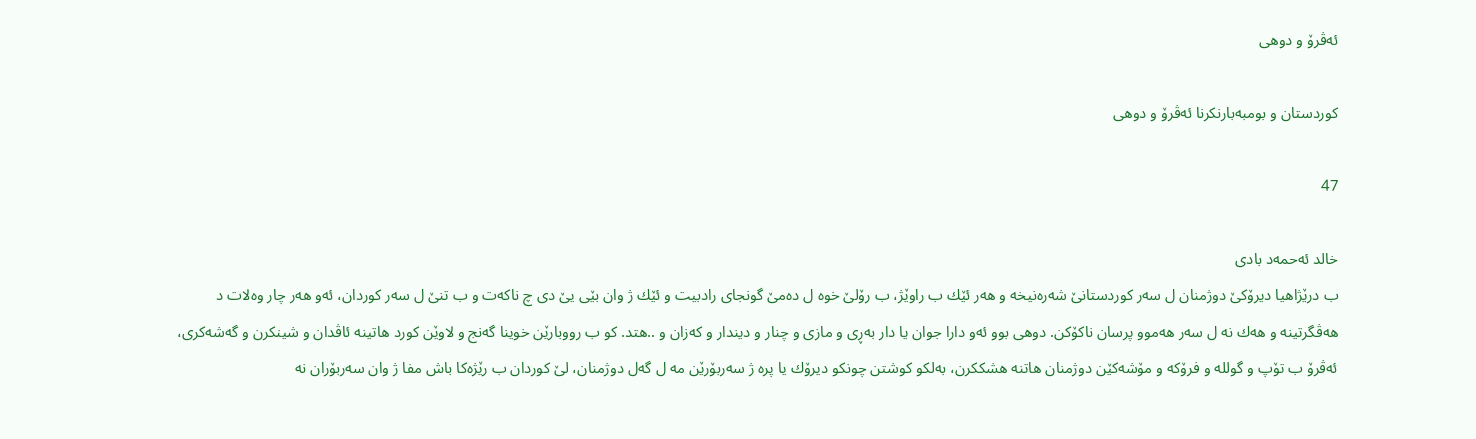ئه‌ڤرۆ و دوهى

كوردستان و بومبه‌بارنكرنا ئه‌ڤرۆ و دوهى

47

خالد ئه‌حمه‌د بادى
ب درێژاهیا دیرۆكێ دوژمنان ل سه‌ر كوردستانێ شه‌ره‌نیخه‌ و هه‌ر ئێك ب راوێژ، ب رۆلێ خوه‌ ل ده‌مێ گونجاى رادبیت و ئێك ژ وان بێى یێ دى چ ناكه‌ت و ب تنێ ل سه‌ر كوردان، ئه‌و هه‌ر چار وه‌لات د هه‌ڤگرتینه‌ و هه‌ك نه‌ ل سه‌ر هه‌موو پرسان ناكۆكن. دوهى بوو ئه‌و دارا جوان یا دار به‌ڕى و مازى و چنار و دیندار و كه‌زان و ..هتد. كو ب رووبارێن خوینا گه‌نج و لاوێن كورد هاتینه‌ ئاڤدان و شینكرن و گه‌شه‌كرى، ئه‌ڤرۆ ب تۆپ و گولله‌ و فرۆكه‌ و مۆشه‌كێن دوژمنان هاتنه‌ هشككرن، به‌لكو كوشتن چونكو دیرۆك یا پره‌ ژ سه‌ربۆرێن مه‌ ل گه‌ل دوژمنان، لێ كوردان ب رێژه‌كا باش مفا ژ وان سه‌ربۆران نه‌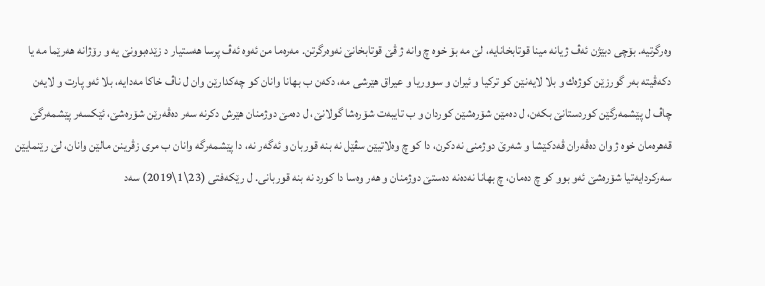وه‌رگرتیه‌. بۆچى دبێژن ئه‌ڤ ژیانه‌ مینا قوتابخانایه‌، لێ مه‌ بۆ خوه‌ چ وانه‌ ژ ڤێ قوتابخانێ نه‌وه‌رگرتن. مه‌ره‌ما من ئه‌وه‌ ئه‌ڤ پرسا هه‌ستیار د زێده‌بوونێ یه‌ و رۆژانه‌ هه‌رێما مه‌ یا دكه‌ڤیته‌ به‌ر گورزێن كوژه‌ك و بلا لایه‌نێن كو تركیا و ئیران و سووریا و عیراق هێرشى مه‌، دكه‌ن ب بهانا وانان كو چه‌كدارێن وان ل ناڤ خاكا مه‌دایه‌، بلا ئه‌و پارت و لایه‌ن چاڤ ل پێشمه‌رگێن كوردستانێ بكه‌ن، ل ده‌مێن شۆره‌شێن كوردان و ب تایبه‌ت شۆره‌شا گولانێ، ل ده‌مێ دوژمنان هێرش دكرنه‌ سه‌ر ده‌ڤه‌رێن شۆره‌شێ، ئێكسه‌ر پێشمه‌رگێ قه‌هره‌مان خوه‌ ژ وان ده‌ڤه‌ران ڤه‌دكێشا و شه‌رێ دوژمنى نه‌دكرن، دا كو چ وه‌لاتیێن سڤێل نه‌ بنه‌ قوربان و ئه‌گه‌ر نه‌، دا پێشمه‌رگه‌ وانان ب مرى زڤرینن مالێن وانان، لێ رێنمایێن سه‌ركردایه‌تیا شۆره‌شێ ئه‌و بوو كو چ ده‌مان، چ بهانا نه‌ده‌نه‌ ده‌ستێ دوژمنان و هه‌ر وه‌سا دا كورد نه‌ بنه‌ قوربانى. ل رێكه‌فتى (23\1\2019) سه‌د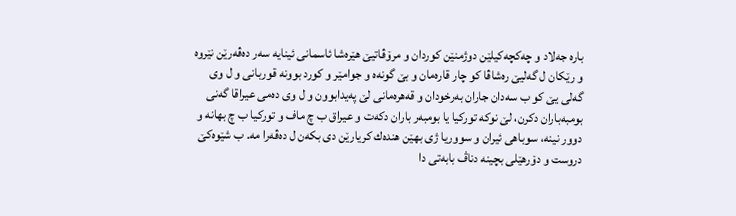باره‌ جه‌لاد و چه‌كچه‌كیلێن دوژمنێن كوردان و مرۆڤاتیێ هێره‌شا ئاسمانى ئینایه‌ سه‌ر ده‌ڤه‌رێن نێروه‌ و رێكان ل گه‌لیێ ره‌شاڤا كو چار قاره‌مان و بێ گونه‌ه و جوامێر و كورد بوونه‌ قوربانى و ل وى گه‌لى یێ كو ب سه‌دان جاران به‌رخودان و قه‌هره‌مانى لێ په‌یدابوون و ل وى ده‌مى عیراقا گه‌نى بومبه‌باران دكرن، لێ نوكه‌ توركیا یا بومبه‌ر باران دكه‌ت و عیراق ب چ ماف و توركیا ب چ بهانه‌ و دوور نینه‌، سوباهى ئیران و سووریا ژى بهێن هنده‌ك كریارێن دى بكه‌ن ل ده‌ڤه‌را مه‌. ب شێوه‌كێ دروست و دۆرهێلى بچینه‌ دناڤ بابه‌تى دا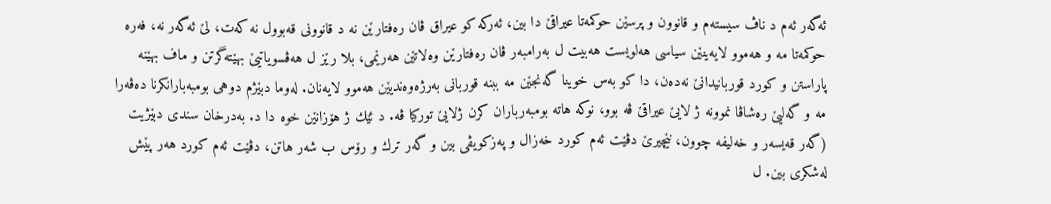ئه‌گه‌ر ئه‌م د ناڤ سیسته‌م و قانوون و پرسێن حوكمه‌تا عیراقێ دا بین، ئه‌ركه‌ كو عیراق ڤان ره‌فتارێن نه‌ د قانوونى قه‌بوول نه‌ كه‌ت، لێ ئه‌گه‌ر نه‌، فه‌ره‌ حوكمه‌تا مه‌ و هه‌موو لایه‌ینێن سیاسى هه‌لویست هه‌بیت ل به‌رامبه‌ر ڤان ره‌فتارێن وه‌لاتێن هه‌رێمى، بلا رێز ل هه‌ڤسویاتیێ بهێته‌گرتن و ماف بهێنه‌ پاراستن و كورد قوربانیدانێ نه‌ده‌ن، دا كو به‌س خوینا گه‌نجێن مه‌ ببنه‌ قوربانى به‌رژه‌وه‌ندیێن هه‌موو لایه‌نان. له‌وما دبێژم دوهى بومبه‌بارانكرنا ده‌ڤه‌را مه‌ و گه‌لیێ ره‌شاڤا نموونه‌ ژ لایێ عیراقێ ڤه‌ بوو، نوكه‌ هاته‌ بومبه‌رباران كرن ژلایێ توركیا ڤه‌. د ئێك ژ هۆزانێن خوه‌ دا د. به‌درخان سندى دبێژیت (گه‌ر قه‌یسه‌ر و خه‌لیفه‌ چوون، نێچیرێ دڤێت ئه‌م كورد خه‌زال و په‌زكویڤى بین و گه‌ر ترك و رۆس ب شه‌ر هاتن، دڤێت ئه‌م كورد هه‌ر پێش له‌شكرى بین. ل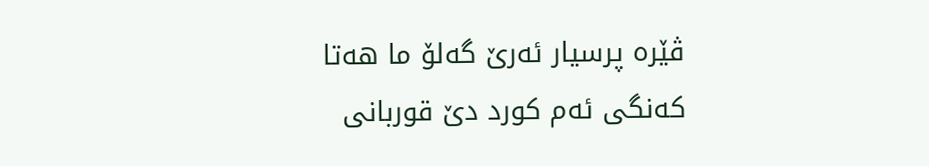ڤێره‌ پرسیار ئه‌رێ گه‌لۆ ما هه‌تا كه‌نگى ئه‌م كورد دێ قوربانى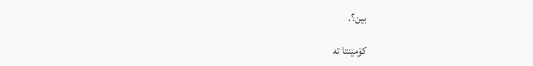بین؟.

کۆمێنتا تە